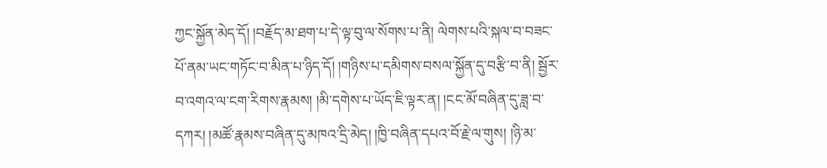ཀྱང་སྐྱོན་མེད་དོ། །བརྗོད་མ་ཐག་པ་དེ་ལྟ་བུ་ལ་སོགས་པ་ནི། ལེགས་པའི་སྐལ་བ་བཟང་པོ་ནམ་ཡང་གཏོང་བ་མིན་པ་ཉིད་དོ། །གཉིས་པ་དམིགས་བསལ་སྐྱོན་དུ་བརྩི་བ་ནི། སྦྱོར་བ་འགའ་ལ་ངག་རིགས་རྣམས། །མི་དགེས་པ་ཡོད་ཇི་ལྟར་ན། །ངང་མོ་བཞིན་དུ་ཟླ་བ་དཀར། །མཚོ་རྣམས་བཞིན་དུ་མཁའ་དྲི་མེད། །ཁྱི་བཞིན་དཔའ་བོ་རྗེ་ལ་གུས། །ཉི་མ་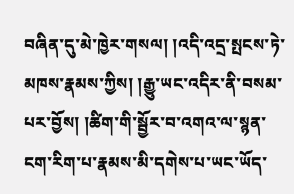བཞིན་དུ་མེ་ཁྱེར་གསལ། །འདི་འདྲ་སྤངས་ཏེ་མཁས་རྣམས་ཀྱིས། །རྒྱུ་ཡང་འདིར་ནི་བསམ་པར་བྱོས། །ཚིག་གི་སྦྱོར་བ་འགའ་ལ་སྙན་ངག་རིག་པ་རྣམས་མི་དགེས་པ་ཡང་ཡོད་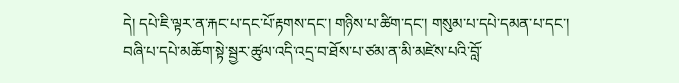དེ། དཔེ་ཇི་ལྟར་ན་རྐང་པ་དང་པོ་རྟགས་དང་། གཉིས་པ་ཚིག་དང་། གསུམ་པ་དཔེ་དམན་པ་དང་། བཞི་པ་དཔེ་མཆོག་སྟེ་སྦྱར་ཚུལ་འདི་འདྲ་བ་ཐོས་པ་ཙམ་ན་མི་མཛེས་པའི་བློ་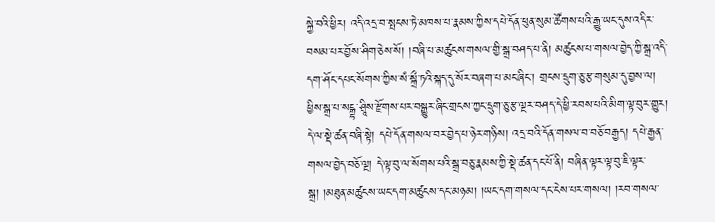སྐྱེ་བའི་ཕྱིར། འདི་འདྲ་བ་སྤངས་ཏེ་མཁས་པ་རྣམས་ཀྱིས་དཔེ་དོན་ཕུན་སུམ་ཚོགས་པའི་རྒྱུ་ཡང་དུས་འདིར་བསམ་པར་བྱོས་ཤིག་ཅེས་སོ། །བཞི་པ་མཚུངས་གསལ་གྱི་སྒྲ་བཤད་པ་ནི། མཚུངས་པ་གསལ་བྱེད་ཀྱི་སྒྲ་འདི་དག་ཤོང་དཔང་སོགས་ཀྱིས་སཾ་སྐྲྀ་ཏའི་སྐད་དུ་སོར་བཞག་པ་མང་ཞིང་། གྲངས་དྲུག་ཅུ་རྩ་གསུམ་དུ་བྱས་ལ། ཕྱིས་སྒྲ་པ་སངྒྷ་ཤྲཱིས་རྫོགས་པར་བསྒྱུར་ཞིང་གྲངས་ཀྱང་དྲུག་ཅུ་རྩ་ལྔར་བཤད་དེ་ཕྱི་རབས་པའི་མིག་ལྟ་བུར་གྱུར། དེ་ལ་སྡེ་ཚན་བཞི་སྟེ། དཔེ་དོན་གསལ་བར་བྱེད་པ་ཉེར་གཉིས། འདྲ་བའི་དོན་གསལ་བ་བཅོ་བརྒྱད། དཔེ་རྒྱན་གསལ་བྱེད་བཅོ་ལྔ། དེ་ལྟ་བུ་ལ་སོགས་པའི་སྒྲ་བཅུ་རྣམས་ཀྱི་སྡེ་ཚན་དང་པོ་ནི། བཞིན་ལྟར་ལྟ་བུ་ཇི་ལྟར་སྒྲ། །མཐུན་མཚུངས་ཡང་དག་མཚུངས་དང་མཉམ། །ཡང་དག་གསལ་དང་ངེས་པར་གསལ། །རབ་གསལ་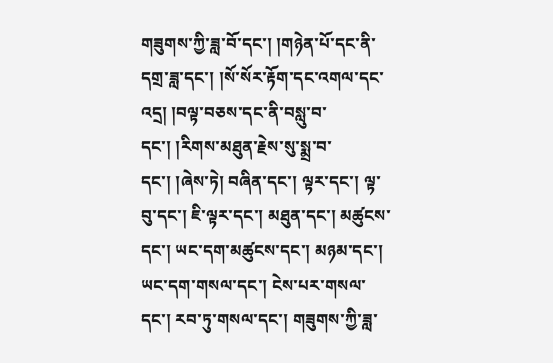གཟུགས་ཀྱི་ཟླ་བོ་དང་། །གཉེན་པོ་དང་ནི་དགྲ་ཟླ་དང་། །སོ་སོར་རྟོག་དང་འགལ་དང་འདྲ། །བལྟ་བཅས་དང་ནི་བསླུ་བ་དང་། །རིགས་མཐུན་རྗེས་སུ་སྨྲ་བ་དང་། །ཞེས་ཏེ། བཞིན་དང་། ལྟར་དང་། ལྟ་བུ་དང་། ཇི་ལྟར་དང་། མཐུན་དང་། མཚུངས་དང་། ཡང་དག་མཚུངས་དང་། མཉམ་དང་། ཡང་དག་གསལ་དང་། ངེས་པར་གསལ་དང་། རབ་ཏུ་གསལ་དང་། གཟུགས་ཀྱི་ཟླ་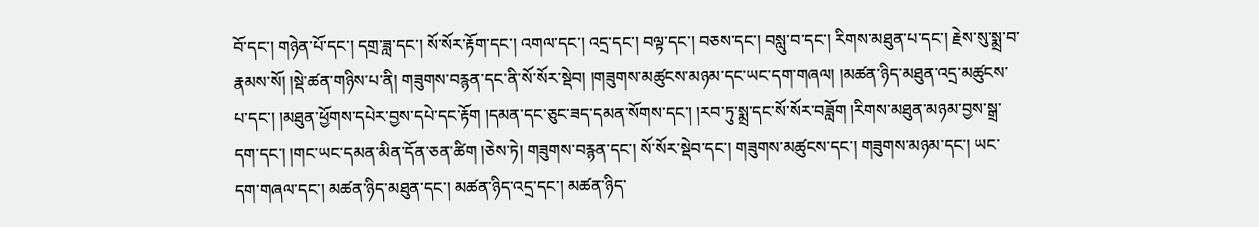བོ་དང་། གཉེན་པོ་དང་། དགྲ་ཟླ་དང་། སོ་སོར་རྟོག་དང་། འགལ་དང་། འདྲ་དང་། བལྟ་དང་། བཅས་དང་། བསླུ་བ་དང་། རིགས་མཐུན་པ་དང་། རྗེས་སུ་སྨྲ་བ་རྣམས་སོ། །སྡེ་ཚན་གཉིས་པ་ནི། གཟུགས་བརྙན་དང་ནི་སོ་སོར་སྡེབ། །གཟུགས་མཚུངས་མཉམ་དང་ཡང་དག་གཞལ། །མཚན་ཉིད་མཐུན་འདྲ་མཚུངས་པ་དང་། །མཐུན་ཕྱོགས་དཔེར་བྱས་དཔེ་དང་རྟོག །དམན་དང་ཅུང་ཟད་དམན་སོགས་དང་། །རབ་ཏུ་སྨྲ་དང་སོ་སོར་བཟློག །རིགས་མཐུན་མཉམ་བྱས་སྒྲ་དག་དང་། །གང་ཡང་དམན་མིན་དོན་ཅན་ཚིག །ཅེས་ཏེ། གཟུགས་བརྙན་དང་། སོ་སོར་སྡེབ་དང་། གཟུགས་མཚུངས་དང་། གཟུགས་མཉམ་དང་། ཡང་དག་གཞལ་དང་། མཚན་ཉིད་མཐུན་དང་། མཚན་ཉིད་འདྲ་དང་། མཚན་ཉིད་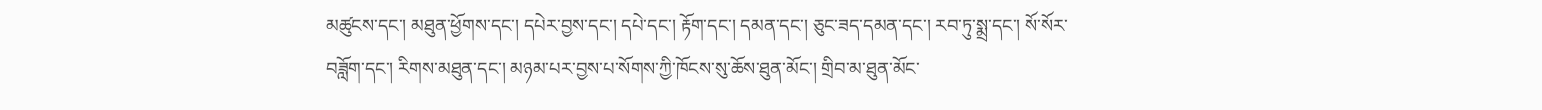མཚུངས་དང་། མཐུན་ཕྱོགས་དང་། དཔེར་བྱས་དང་། དཔེ་དང་། རྟོག་དང་། དམན་དང་། ཅུང་ཟད་དམན་དང་། རབ་ཏུ་སྨྲ་དང་། སོ་སོར་བཟློག་དང་། རིགས་མཐུན་དང་། མཉམ་པར་བྱས་པ་སོགས་ཀྱི་ཁོངས་སུ་ཆོས་ཐུན་མོང་། གྲིབ་མ་ཐུན་མོང་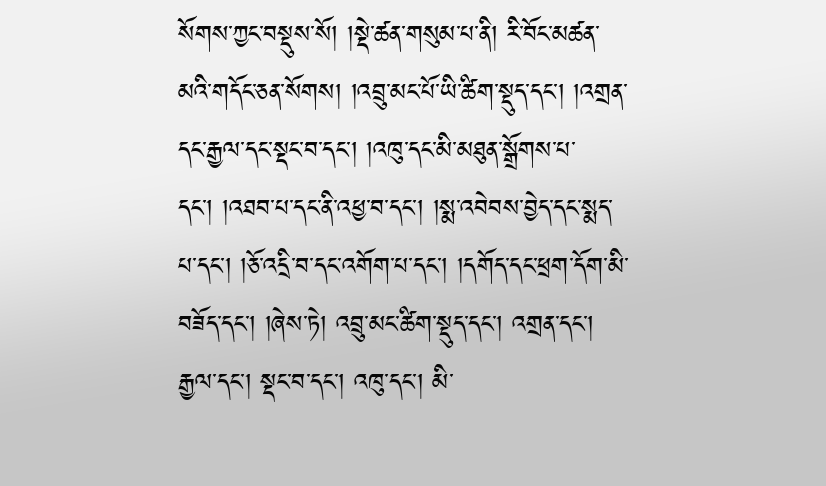སོགས་ཀྱང་བསྡུས་སོ། །སྡེ་ཚན་གསུམ་པ་ནི། རི་བོང་མཚན་མའི་གདོང་ཅན་སོགས། །འབྲུ་མང་པོ་ཡི་ཚིག་སྡུད་དང་། །འགྲན་དང་རྒྱལ་དང་སྡང་བ་དང་། །འཁུ་དང་མི་མཐུན་སྒྲོགས་པ་དང་། །འཐབ་པ་དང་ནི་འཕྱ་བ་དང་། །སྨ་འབེབས་བྱེད་དང་སྨད་པ་དང་། །ཅོ་འདྲི་བ་དང་འགོག་པ་དང་། །དགོད་དང་ཕྲག་དོག་མི་བཟོད་དང་། །ཞེས་ཏེ། འབྲུ་མང་ཚིག་སྡུད་དང་། འགྲན་དང་། རྒྱལ་དང་། སྡང་བ་དང་། འཁུ་དང་། མི་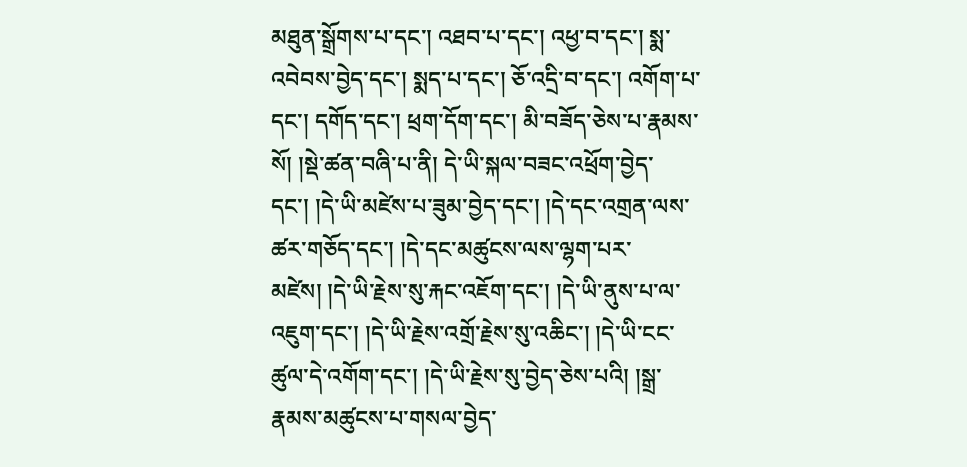མཐུན་སྒྲོགས་པ་དང་། འཐབ་པ་དང་། འཕྱ་བ་དང་། སྨ་འབེབས་བྱེད་དང་། སྨད་པ་དང་། ཅོ་འདྲི་བ་དང་། འགོག་པ་དང་། དགོད་དང་། ཕྲག་དོག་དང་། མི་བཟོད་ཅེས་པ་རྣམས་སོ། །སྡེ་ཚན་བཞི་པ་ནི། དེ་ཡི་སྐལ་བཟང་འཕྲོག་བྱེད་དང་། །དེ་ཡི་མཛེས་པ་ཟུམ་བྱེད་དང་། །དེ་དང་འགྲན་ལས་ཚར་གཅོད་དང་། །དེ་དང་མཚུངས་ལས་ལྷག་པར་མཛེས། །དེ་ཡི་རྗེས་སུ་རྐང་འཇོག་དང་། །དེ་ཡི་ནུས་པ་ལ་འཇུག་དང་། །དེ་ཡི་རྗེས་འགྲོ་རྗེས་སུ་འཆིང་། །དེ་ཡི་ངང་ཚུལ་དེ་འགོག་དང་། །དེ་ཡི་རྗེས་སུ་བྱེད་ཅེས་པའི། །སྒྲ་རྣམས་མཚུངས་པ་གསལ་བྱེད་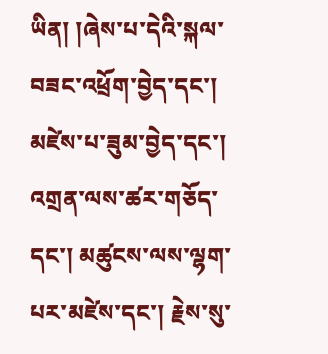ཡིན། །ཞེས་པ་དེའི་སྐལ་བཟང་འཕྲོག་བྱེད་དང་། མཛེས་པ་ཟུམ་བྱེད་དང་། འགྲན་ལས་ཚར་གཅོད་དང་། མཚུངས་ལས་ལྷག་པར་མཛེས་དང་། རྗེས་སུ་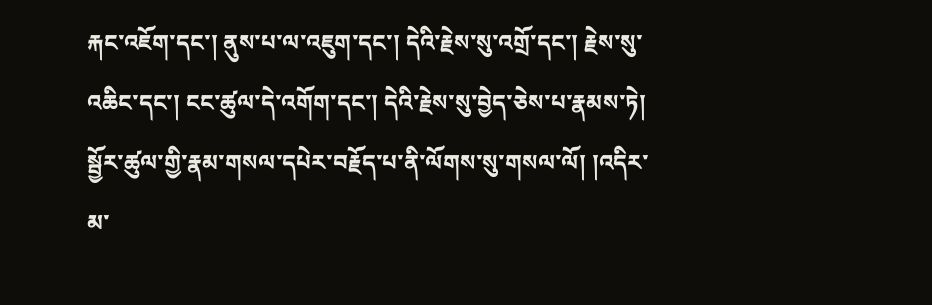རྐང་འཇོག་དང་། ནུས་པ་ལ་འཇུག་དང་། དེའི་རྗེས་སུ་འགྲོ་དང་། རྗེས་སུ་འཆིང་དང་། ངང་ཚུལ་དེ་འགོག་དང་། དེའི་རྗེས་སུ་བྱེད་ཅེས་པ་རྣམས་ཏེ། སྦྱོར་ཚུལ་གྱི་རྣམ་གསལ་དཔེར་བརྗོད་པ་ནི་ལོགས་སུ་གསལ་ལོ། །འདིར་མ་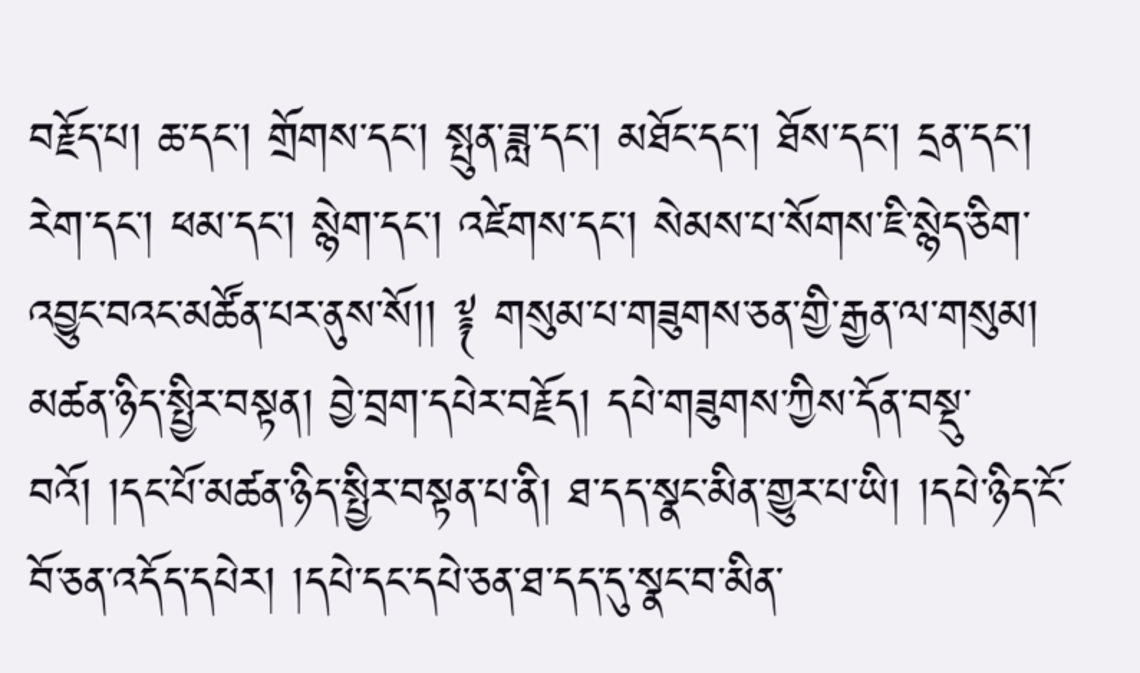བརྗོད་པ། ཆ་དང་། གྲོགས་དང་། སྤུན་ཟླ་དང་། མཐོང་དང་། ཐོས་དང་། དྲན་དང་། རེག་དང་། ཕམ་དང་། སྙེག་དང་། འཛེགས་དང་། སེམས་པ་སོགས་ཇི་སྙེད་ཅིག་འབྱུང་བའང་མཚོན་པར་ནུས་སོ།། ༈ གསུམ་པ་གཟུགས་ཅན་གྱི་རྒྱན་ལ་གསུམ། མཚན་ཉིད་སྤྱིར་བསྟན། བྱེ་བྲག་དཔེར་བརྗོད། དཔེ་གཟུགས་ཀྱིས་དོན་བསྡུ་བའོ། །དང་པོ་མཚན་ཉིད་སྤྱིར་བསྟན་པ་ནི། ཐ་དད་སྣང་མིན་གྱུར་པ་ཡི། །དཔེ་ཉིད་ངོ་བོ་ཅན་འདོད་དཔེར། །དཔེ་དང་དཔེ་ཅན་ཐ་དད་དུ་སྣང་བ་མིན་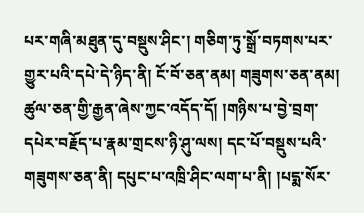པར་གཞི་མཐུན་དུ་བསྡུས་ཤིང་། གཅིག་ཏུ་སྒྲོ་བཏགས་པར་གྱུར་པའི་དཔེ་དེ་ཉིད་ནི། ངོ་བོ་ཅན་ནམ། གཟུགས་ཅན་ནམ། ཚུལ་ཅན་གྱི་རྒྱན་ཞེས་ཀྱང་འདོད་དོ། །གཉིས་པ་བྱེ་བྲག་དཔེར་བརྗོད་པ་རྣམ་གྲངས་ཉི་ཤུ་ལས། དང་པོ་བསྡུས་པའི་གཟུགས་ཅན་ནི། དཔུང་པ་འཁྲི་ཤིང་ལག་པ་ནི། །པདྨ་སོར་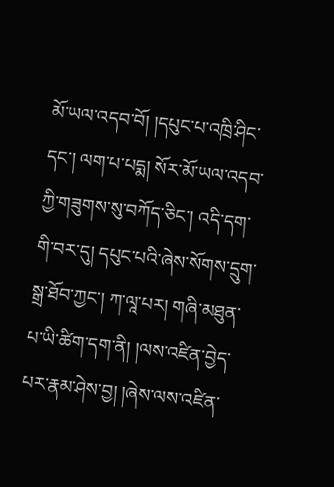མོ་ཡལ་འདབ་བོ། །དཔུང་པ་འཁྲི་ཤིང་དང་། ལག་པ་པདྨ། སོར་མོ་ཡལ་འདབ་ཀྱི་གཟུགས་སུ་བཀོད་ཅིང་། འདི་དག་གི་བར་དུ། དཔུང་པའི་ཞེས་སོགས་དྲུག་སྒྲ་ཐོབ་ཀྱང་། ཀ་ལཱ་པར། གཞི་མཐུན་པ་ཡི་ཚིག་དག་ནི། །ལས་འཛིན་བྱེད་པར་རྣམ་ཤེས་བྱ། །ཞེས་ལས་འཛིན་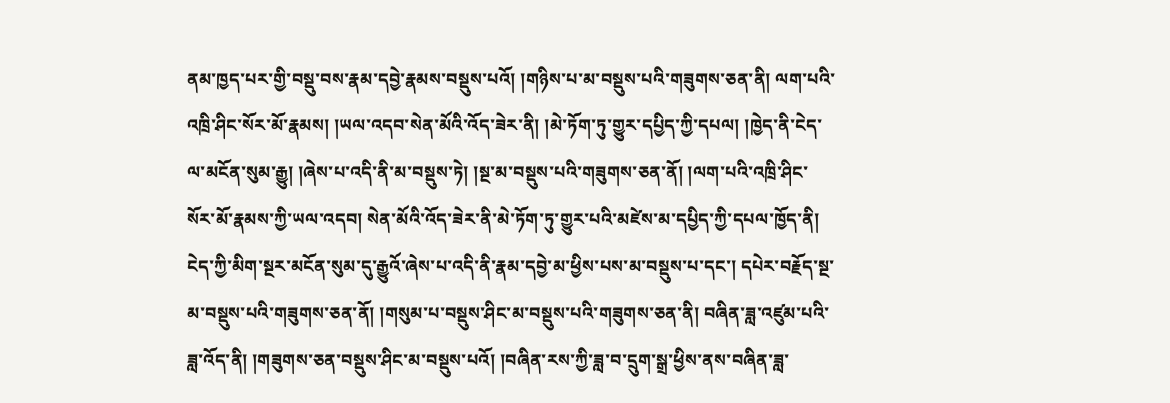ནམ་ཁྱད་པར་གྱི་བསྡུ་བས་རྣམ་དབྱེ་རྣམས་བསྡུས་པའོ། །གཉིས་པ་མ་བསྡུས་པའི་གཟུགས་ཅན་ནི། ལག་པའི་འཁྲི་ཤིང་སོར་མོ་རྣམས། །ཡལ་འདབ་སེན་མོའི་འོད་ཟེར་ནི། །མེ་ཏོག་ཏུ་གྱུར་དཔྱིད་ཀྱི་དཔལ། །ཁྱེད་ནི་ངེད་ལ་མངོན་སུམ་རྒྱུ། །ཞེས་པ་འདི་ནི་མ་བསྡུས་ཏེ། །སྔ་མ་བསྡུས་པའི་གཟུགས་ཅན་ནོ། །ལག་པའི་འཁྲི་ཤིང་སོར་མོ་རྣམས་ཀྱི་ཡལ་འདབ། སེན་མོའི་འོད་ཟེར་ནི་མེ་ཏོག་ཏུ་གྱུར་པའི་མཛེས་མ་དཔྱིད་ཀྱི་དཔལ་ཁྱོད་ནི། ངེད་ཀྱི་མིག་སྔར་མངོན་སུམ་དུ་རྒྱུའོ་ཞེས་པ་འདི་ནི་རྣམ་དབྱེ་མ་ཕྱིས་པས་མ་བསྡུས་པ་དང་། དཔེར་བརྗོད་སྔ་མ་བསྡུས་པའི་གཟུགས་ཅན་ནོ། །གསུམ་པ་བསྡུས་ཤིང་མ་བསྡུས་པའི་གཟུགས་ཅན་ནི། བཞིན་ཟླ་འཛུམ་པའི་ཟླ་འོད་ནི། །གཟུགས་ཅན་བསྡུས་ཤིང་མ་བསྡུས་པའོ། །བཞིན་རས་ཀྱི་ཟླ་བ་དྲུག་སྒྲ་ཕྱིས་ནས་བཞིན་ཟླ་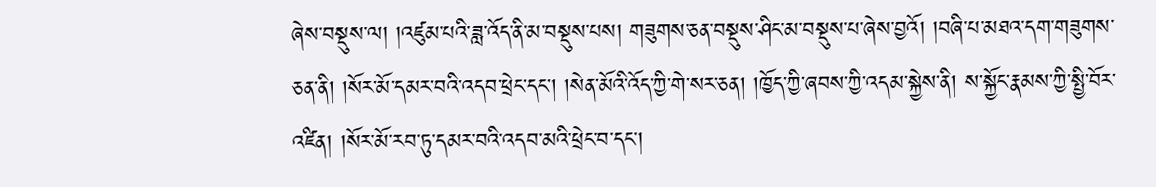ཞེས་བསྡུས་ལ། །འཛུམ་པའི་ཟླ་འོད་ནི་མ་བསྡུས་པས། གཟུགས་ཅན་བསྡུས་ཤིང་མ་བསྡུས་པ་ཞེས་བྱའོ། །བཞི་པ་མཐའ་དག་གཟུགས་ཅན་ནི། །སོར་མོ་དམར་བའི་འདབ་ཕྲེང་དང་། །སེན་མོའི་འོད་ཀྱི་གེ་སར་ཅན། །ཁྱོད་ཀྱི་ཞབས་ཀྱི་འདམ་སྐྱེས་ནི། ས་སྐྱོང་རྣམས་ཀྱི་སྤྱི་བོར་འཛིན། །སོར་མོ་རབ་ཏུ་དམར་བའི་འདབ་མའི་ཕྲེང་བ་དང་།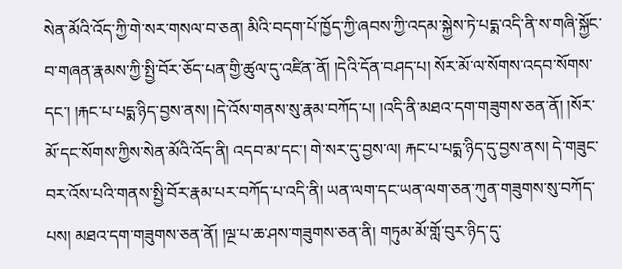སེན་མོའི་འོད་ཀྱི་གེ་སར་གསལ་བ་ཅན། མིའི་བདག་པོ་ཁྱོད་ཀྱི་ཞབས་ཀྱི་འདམ་སྐྱེས་ཏེ་པདྨ་འདི་ནི་ས་གཞི་སྐྱོང་བ་གཞན་རྣམས་ཀྱི་སྤྱི་བོར་ཅོད་པན་གྱི་ཚུལ་དུ་འཛིན་ནོ། །དེའི་དོན་བཤད་པ། སོར་མོ་ལ་སོགས་འདབ་སོགས་དང་། །རྐང་པ་པདྨ་ཉིད་བྱས་ནས། །དེ་འོས་གནས་སུ་རྣམ་བཀོད་པ། །འདི་ནི་མཐའ་དག་གཟུགས་ཅན་ནོ། །སོར་མོ་དང་སོགས་ཀྱིས་སེན་མོའི་འོད་ནི། འདབ་མ་དང་། གེ་སར་དུ་བྱས་ལ། རྐང་པ་པདྨ་ཉིད་དུ་བྱས་ནས། དེ་གཟུང་བར་འོས་པའི་གནས་སྤྱི་བོར་རྣམ་པར་བཀོད་པ་འདི་ནི། ཡན་ལག་དང་ཡན་ལག་ཅན་ཀུན་གཟུགས་སུ་བཀོད་པས། མཐའ་དག་གཟུགས་ཅན་ནོ། །ལྔ་པ་ཆ་ཤས་གཟུགས་ཅན་ནི། གཏུམ་མོ་གློ་བུར་ཉིད་དུ་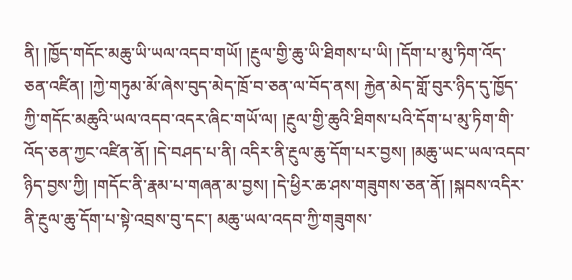ནི། །ཁྱོད་གདོང་མཆུ་ཡི་ཡལ་འདབ་གཡོ། །རྔུལ་གྱི་ཆུ་ཡི་ཐིགས་པ་ཡི། །དོག་པ་མུ་ཏིག་འོད་ཅན་འཛིན། །ཀྱེ་གཏུམ་མོ་ཞེས་བུད་མེད་ཁྲོ་བ་ཅན་ལ་བོད་ནས། རྐྱེན་མེད་གློ་བུར་ཉིད་དུ་ཁྱོད་ཀྱི་གདོང་མཆུའི་ཡལ་འདབ་འདར་ཞིང་གཡོ་ལ། །རྔུལ་གྱི་ཆུའི་ཐིགས་པའི་དོག་པ་མུ་ཏིག་གི་འོད་ཅན་ཀྱང་འཛིན་ནོ། །དེ་བཤད་པ་ནི། འདིར་ནི་རྔུལ་ཆུ་དོག་པར་བྱས། །མཆུ་ཡང་ཡལ་འདབ་ཉིད་བྱས་ཀྱི། །གདོང་ནི་རྣམ་པ་གཞན་མ་བྱས། །དེ་ཕྱིར་ཆ་ཤས་གཟུགས་ཅན་ནོ། །སྐབས་འདིར་ནི་རྔུལ་ཆུ་དོག་པ་སྟེ་འབྲས་བུ་དང་། མཆུ་ཡལ་འདབ་ཀྱི་གཟུགས་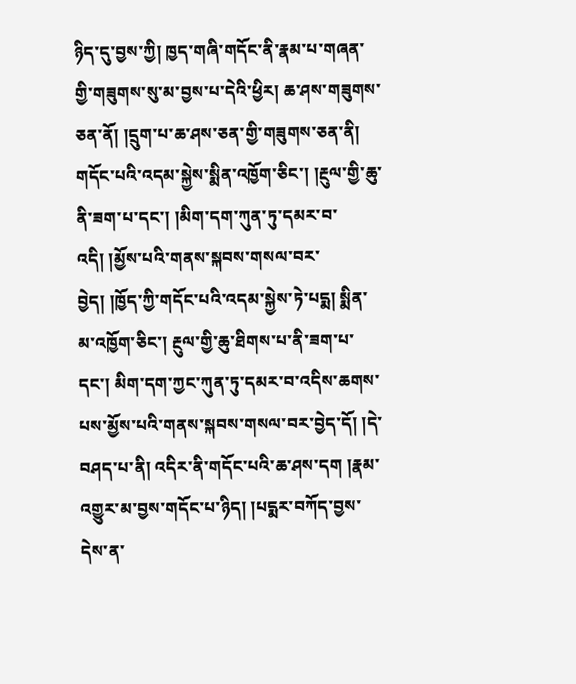ཉིད་དུ་བྱས་ཀྱི། ཁྱད་གཞི་གདོང་ནི་རྣམ་པ་གཞན་གྱི་གཟུགས་སུ་མ་བྱས་པ་དེའི་ཕྱིར། ཆ་ཤས་གཟུགས་ཅན་ནོ། །དྲུག་པ་ཆ་ཤས་ཅན་གྱི་གཟུགས་ཅན་ནི། གདོང་པའི་འདམ་སྐྱེས་སྨིན་འཁྱོག་ཅིང་། །རྔུལ་གྱི་ཆུ་ནི་ཟག་པ་དང་། །མིག་དག་ཀུན་ཏུ་དམར་བ་འདི། །མྱོས་པའི་གནས་སྐབས་གསལ་བར་བྱེད། །ཁྱོད་ཀྱི་གདོང་པའི་འདམ་སྐྱེས་ཏེ་པདྨ། སྨིན་མ་འཁྱོག་ཅིང་། རྔུལ་གྱི་ཆུ་ཐིགས་པ་ནི་ཟག་པ་དང་། མིག་དག་ཀྱང་ཀུན་ཏུ་དམར་བ་འདིས་ཆགས་པས་མྱོས་པའི་གནས་སྐབས་གསལ་བར་བྱེད་དོ། །དེ་བཤད་པ་ནི། འདིར་ནི་གདོང་པའི་ཆ་ཤས་དག །རྣམ་འགྱུར་མ་བྱས་གདོང་པ་ཉིད། །པདྨར་བཀོད་བྱས་དེས་ན་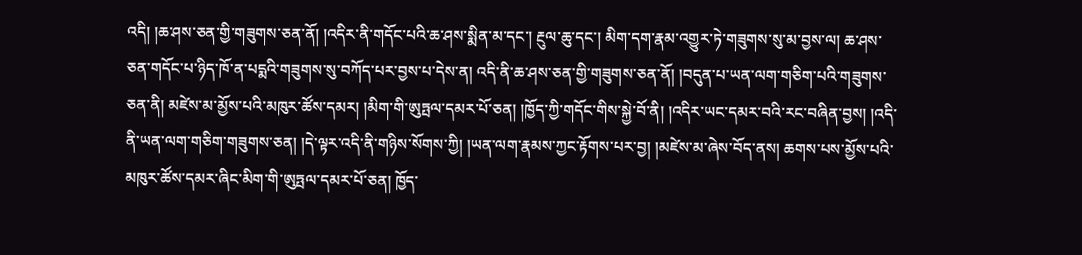འདི། །ཆ་ཤས་ཅན་གྱི་གཟུགས་ཅན་ནོ། །འདིར་ནི་གདོང་པའི་ཆ་ཤས་སྨིན་མ་དང་། རྔུལ་ཆུ་དང་། མིག་དག་རྣམ་འགྱུར་ཏེ་གཟུགས་སུ་མ་བྱས་ལ། ཆ་ཤས་ཅན་གདོང་པ་ཉིད་ཁོ་ན་པདྨའི་གཟུགས་སུ་བཀོད་པར་བྱས་པ་དེས་ན། འདི་ནི་ཆ་ཤས་ཅན་གྱི་གཟུགས་ཅན་ནོ། །བདུན་པ་ཡན་ལག་གཅིག་པའི་གཟུགས་ཅན་ནི། མཛེས་མ་མྱོས་པའི་མཁུར་ཚོས་དམར། །མིག་གི་ཨུཏྤལ་དམར་པོ་ཅན། །ཁྱོད་ཀྱི་གདོང་གིས་སྐྱེ་བོ་ནི། །འདིར་ཡང་དམར་བའི་རང་བཞིན་བྱས། །འདི་ནི་ཡན་ལག་གཅིག་གཟུགས་ཅན། །དེ་ལྟར་འདི་ནི་གཉིས་སོགས་ཀྱི། །ཡན་ལག་རྣམས་ཀྱང་རྟོགས་པར་བྱ། །མཛེས་མ་ཞེས་བོད་ནས། ཆགས་པས་མྱོས་པའི་མཁུར་ཚོས་དམར་ཞིང་མིག་གི་ཨུཏྤལ་དམར་པོ་ཅན། ཁྱོད་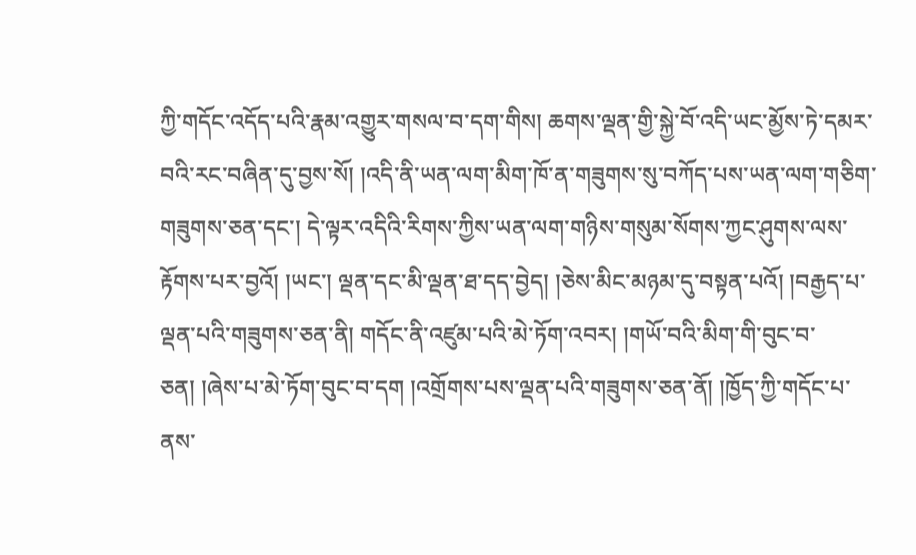ཀྱི་གདོང་འདོད་པའི་རྣམ་འགྱུར་གསལ་བ་དག་གིས། ཆགས་ལྡན་གྱི་སྐྱེ་བོ་འདི་ཡང་མྱོས་ཏེ་དམར་བའི་རང་བཞིན་དུ་བྱས་སོ། །འདི་ནི་ཡན་ལག་མིག་ཁོ་ན་གཟུགས་སུ་བཀོད་པས་ཡན་ལག་གཅིག་གཟུགས་ཅན་དང་། དེ་ལྟར་འདིའི་རིགས་ཀྱིས་ཡན་ལག་གཉིས་གསུམ་སོགས་ཀྱང་ཤུགས་ལས་རྟོགས་པར་བྱའོ། །ཡང་། ལྡན་དང་མི་ལྡན་ཐ་དད་བྱེད། །ཅེས་མིང་མཉམ་དུ་བསྟན་པའོ། །བརྒྱད་པ་ལྡན་པའི་གཟུགས་ཅན་ནི། གདོང་ནི་འཛུམ་པའི་མེ་ཏོག་འབར། །གཡོ་བའི་མིག་གི་བུང་བ་ཅན། །ཞེས་པ་མེ་ཏོག་བུང་བ་དག །འགྲོགས་པས་ལྡན་པའི་གཟུགས་ཅན་ནོ། །ཁྱོད་ཀྱི་གདོང་པ་ནས་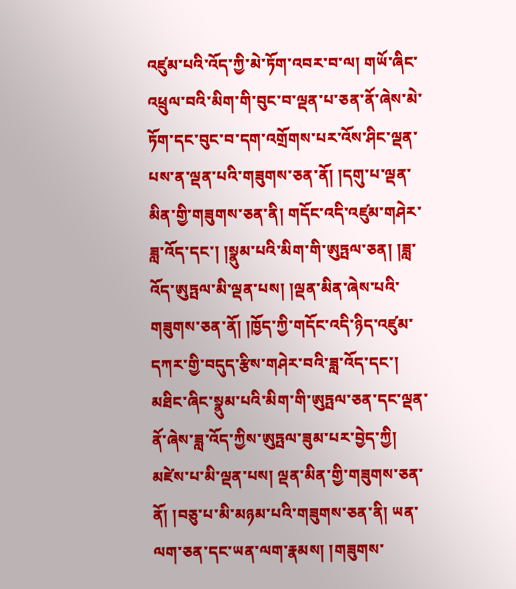འཛུམ་པའི་འོད་ཀྱི་མེ་ཏོག་འབར་བ་ལ། གཡོ་ཞིང་འཕྲུལ་བའི་མིག་གི་བུང་བ་ལྡན་པ་ཅན་ནོ་ཞེས་མེ་ཏོག་དང་བུང་བ་དག་འགྲོགས་པར་འོས་ཤིང་ལྡན་པས་ན་ལྡན་པའི་གཟུགས་ཅན་ནོ། །དགུ་པ་ལྡན་མིན་གྱི་གཟུགས་ཅན་ནི། གདོང་འདི་འཛུམ་གཤེར་ཟླ་འོད་དང་། །སྣུམ་པའི་མིག་གི་ཨུཏྤལ་ཅན། །ཟླ་འོད་ཨུཏྤལ་མི་ལྡན་པས། །ལྡན་མིན་ཞེས་པའི་གཟུགས་ཅན་ནོ། །ཁྱོད་ཀྱི་གདོང་འདི་ཉིད་འཛུམ་དཀར་གྱི་བདུད་རྩིས་གཤེར་བའི་ཟླ་འོད་དང་། མཐིང་ཞིང་སྣུམ་པའི་མིག་གི་ཨུཏྤལ་ཅན་དང་ལྡན་ནོ་ཞེས་ཟླ་འོད་ཀྱིས་ཨུཏྤལ་ཟུམ་པར་བྱེད་ཀྱི། མཛེས་པ་མི་ལྡན་པས། ལྡན་མིན་གྱི་གཟུགས་ཅན་ནོ། །བཅུ་པ་མི་མཉམ་པའི་གཟུགས་ཅན་ནི། ཡན་ལག་ཅན་དང་ཡན་ལག་རྣམས། །གཟུགས་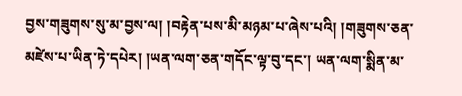བྱས་གཟུགས་སུ་མ་བྱས་ལ། །བརྟེན་པས་མི་མཉམ་པ་ཞེས་པའི། །གཟུགས་ཅན་མཛེས་པ་ཡིན་ཏེ་དཔེར། །ཡན་ལག་ཅན་གདོང་ལྟ་བུ་དང་། ཡན་ལག་སྨིན་མ་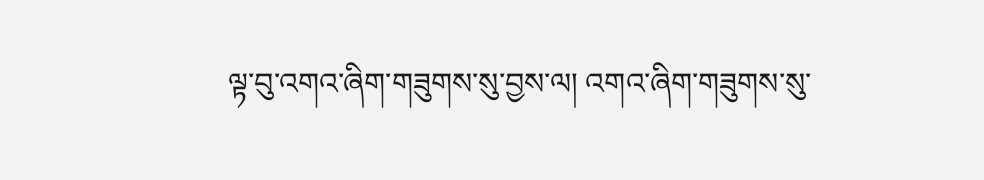ལྟ་བུ་འགའ་ཞིག་གཟུགས་སུ་བྱས་ལ། འགའ་ཞིག་གཟུགས་སུ་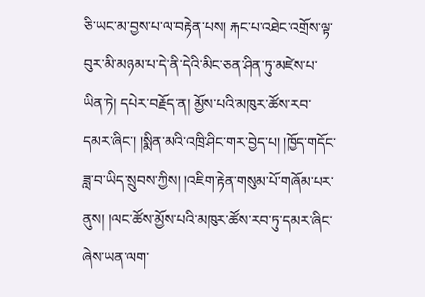ཅི་ཡང་མ་བྱས་པ་ལ་བརྟེན་པས། རྐང་པ་འཐེང་འགྲོས་ལྟ་བུར་མི་མཉམ་པ་དེ་ནི་དེའི་མིང་ཅན་ཤིན་ཏུ་མཛེས་པ་ཡིན་ཏེ། དཔེར་བརྗོད་ན། མྱོས་པའི་མཁུར་ཚོས་རབ་དམར་ཞིང་། །སྨིན་མའི་འཁྲི་ཤིང་གར་བྱེད་པ། །ཁྱོད་གདོང་ཟླ་བ་ཡིད་སྲུབས་ཀྱིས། །འཇིག་རྟེན་གསུམ་པོ་གཞོམ་པར་ནུས། །ལང་ཚོས་མྱོས་པའི་མཁུར་ཚོས་རབ་ཏུ་དམར་ཞིང་ཞེས་ཡན་ལག་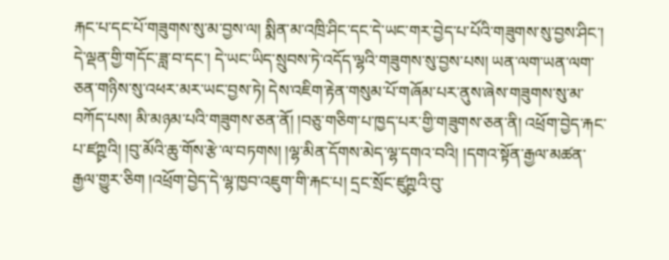རྐང་པ་དང་པོ་གཟུགས་སུ་མ་བྱས་ལ། སྨིན་མ་འཁྲི་ཤིང་དང་དེ་ཡང་གར་བྱེད་པ་པོའི་གཟུགས་སུ་བྱས་ཤིང་། དེ་ལྡན་གྱི་གདོང་ཟླ་བ་དང་། དེ་ཡང་ཡིད་སྲུབས་ཏེ་འདོད་ལྷའི་གཟུགས་སུ་བྱས་པས། ཡན་ལག་ཡན་ལག་ཅན་གཉིས་སུ་འཕར་མར་ཡང་བྱས་ཏེ། དེས་འཇིག་རྟེན་གསུམ་པོ་གཞོམ་པར་ནུས་ཞེས་གཟུགས་སུ་མ་བཀོད་པས། མི་མཉམ་པའི་གཟུགས་ཅན་ནོ། །བཅུ་གཅིག་པ་ཁྱད་པར་གྱི་གཟུགས་ཅན་ནི། འཕྲོག་བྱེད་རྐང་པ་ཛཀྵྭའི། །བུ་མོའི་ཆུ་གོས་རྩེ་ལ་བཏགས། །ལྷ་མིན་དོགས་མེད་ལྷ་དགའ་བའི། །དགའ་སྟོན་རྒྱལ་མཚན་རྒྱལ་གྱུར་ཅིག །འཕྲོག་བྱེད་དེ་ལྷ་ཁྱབ་འཇུག་གི་རྐང་པ། དྲང་སྲོང་ཛུཀྵྭའི་བུ་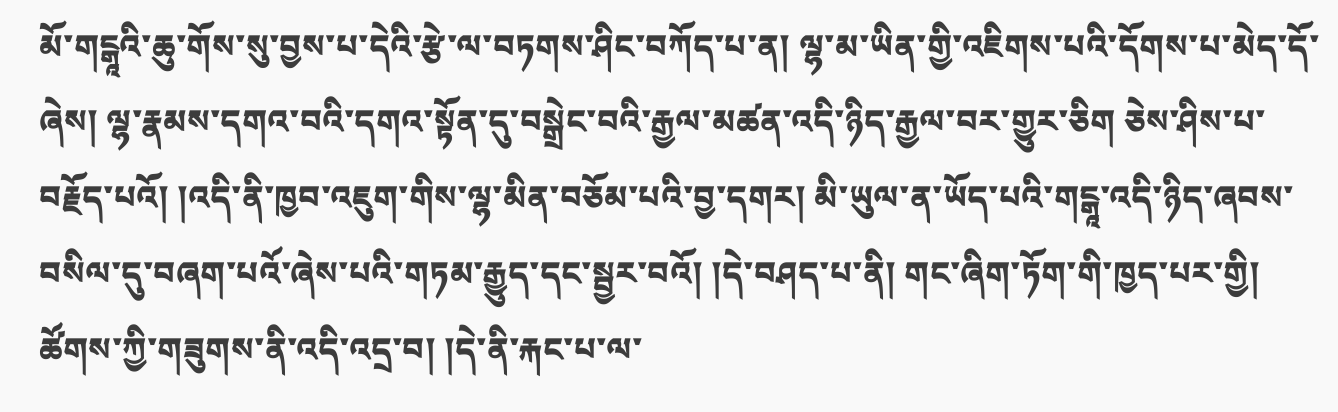མོ་གངྒཱའི་ཆུ་གོས་སུ་བྱས་པ་དེའི་རྩེ་ལ་བཏགས་ཤིང་བཀོད་པ་ན། ལྷ་མ་ཡིན་གྱི་འཇིགས་པའི་དོགས་པ་མེད་དོ་ཞེས། ལྷ་རྣམས་དགའ་བའི་དགའ་སྟོན་དུ་བསྒྲེང་བའི་རྒྱལ་མཚན་འདི་ཉིད་རྒྱལ་བར་གྱུར་ཅིག ཅེས་ཤིས་པ་བརྗོད་པའོ། །འདི་ནི་ཁྱབ་འཇུག་གིས་ལྷ་མིན་བཅོམ་པའི་བྱ་དགར། མི་ཡུལ་ན་ཡོད་པའི་གངྒཱ་འདི་ཉིད་ཞབས་བསིལ་དུ་བཞག་པའོ་ཞེས་པའི་གཏམ་རྒྱུད་དང་སྦྱར་བའོ། །དེ་བཤད་པ་ནི། གང་ཞིག་ཏོག་གི་ཁྱད་པར་གྱི། ཚོགས་ཀྱི་གཟུགས་ནི་འདི་འདྲ་བ། །དེ་ནི་རྐང་པ་ལ་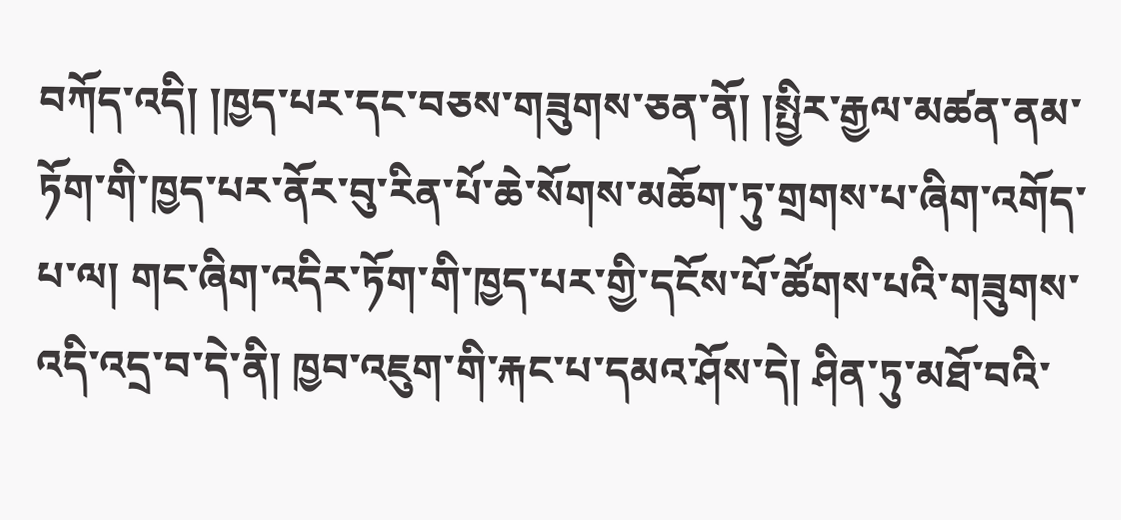བཀོད་འདི། །ཁྱད་པར་དང་བཅས་གཟུགས་ཅན་ནོ། །སྤྱིར་རྒྱལ་མཚན་ནམ་ཏོག་གི་ཁྱད་པར་ནོར་བུ་རིན་པོ་ཆེ་སོགས་མཆོག་ཏུ་གྲགས་པ་ཞིག་འགོད་པ་ལ། གང་ཞིག་འདིར་ཏོག་གི་ཁྱད་པར་གྱི་དངོས་པོ་ཚོགས་པའི་གཟུགས་འདི་འདྲ་བ་དེ་ནི། ཁྱབ་འཇུག་གི་རྐང་པ་དམའ་ཤོས་དེ། ཤིན་ཏུ་མཐོ་བའི་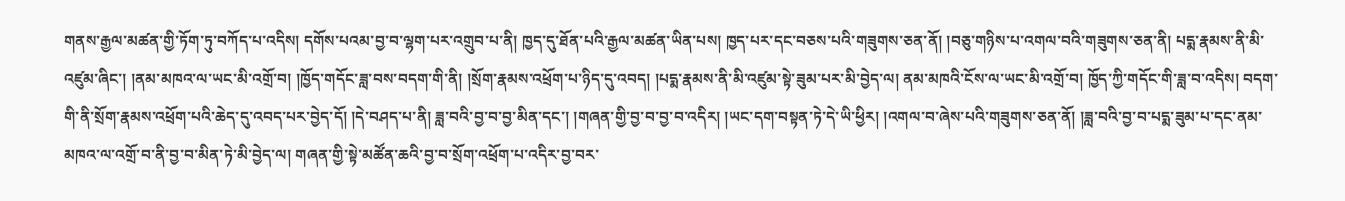གནས་རྒྱལ་མཚན་གྱི་ཏོག་ཏུ་བཀོད་པ་འདིས། དགོས་པའམ་བྱ་བ་ལྷག་པར་འགྲུབ་པ་ནི། ཁྱད་དུ་ཐོན་པའི་རྒྱལ་མཚན་ཡིན་པས། ཁྱད་པར་དང་བཅས་པའི་གཟུགས་ཅན་ནོ། །བཅུ་གཉིས་པ་འགལ་བའི་གཟུགས་ཅན་ནི། པདྨ་རྣམས་ནི་མི་འཛུམ་ཞིང་། །ནམ་མཁའ་ལ་ཡང་མི་འགྲོ་བ། །ཁྱོད་གདོང་ཟླ་བས་བདག་གི་ནི། །སྲོག་རྣམས་འཕྲོག་པ་ཉིད་དུ་འབད། །པདྨ་རྣམས་ནི་མི་འཛུམ་སྟེ་ཟུམ་པར་མི་བྱེད་ལ། ནམ་མཁའི་ངོས་ལ་ཡང་མི་འགྲོ་བ། ཁྱོད་ཀྱི་གདོང་གི་ཟླ་བ་འདིས། བདག་གི་ནི་སྲོག་རྣམས་འཕྲོག་པའི་ཆེད་དུ་འབད་པར་བྱེད་དོ། །དེ་བཤད་པ་ནི། ཟླ་བའི་བྱ་བ་བྱ་མིན་དང་། །གཞན་གྱི་བྱ་བ་བྱ་བ་འདིར། །ཡང་དག་བསྟན་ཏེ་དེ་ཡི་ཕྱིར། །འགལ་བ་ཞེས་པའི་གཟུགས་ཅན་ནོ། །ཟླ་བའི་བྱ་བ་པདྨ་ཟུམ་པ་དང་ནམ་མཁའ་ལ་འགྲོ་བ་ནི་བྱ་བ་མིན་ཏེ་མི་བྱེད་ལ། གཞན་གྱི་སྟེ་མཚོན་ཆའི་བྱ་བ་སྲོག་འཕྲོག་པ་འདིར་བྱ་བར་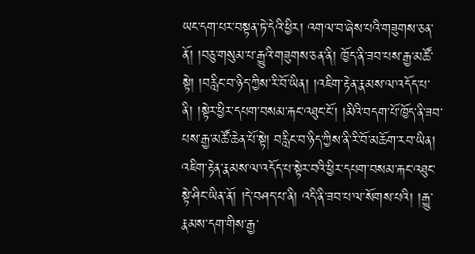ཡང་དག་པར་བསྟན་ཏེ་དེའི་ཕྱིར། འགལ་བ་ཞེས་པའི་གཟུགས་ཅན་ནོ། །བཅུ་གསུམ་པ་རྒྱུའི་གཟུགས་ཅན་ནི། ཁྱོད་ནི་ཟབ་པས་རྒྱ་མཚོ་སྟེ། །བརླིང་བ་ཉིད་ཀྱིས་རི་བོ་ཡིན། །འཇིག་རྟེན་རྣམས་ལ་འདོད་པ་ནི། །སྟེར་ཕྱིར་དཔག་བསམ་རྐང་འཐུང་ངོ་། །མིའི་བདག་པོ་ཁྱོད་ནི་ཟབ་པས་རྒྱ་མཚོ་ཆེན་པོ་སྟེ། བརླིང་བ་ཉིད་ཀྱིས་ནི་རི་བོ་མཆོག་རབ་ཡིན། འཇིག་རྟེན་རྣམས་ལ་འདོད་པ་སྟེར་བའི་ཕྱིར་དཔག་བསམ་རྐང་འཐུང་སྟེ་ཤིང་ཡིན་ནོ། །དེ་བཤད་པ་ནི། འདི་ནི་ཟབ་པ་ལ་སོགས་པའི། །རྒྱུ་རྣམས་དག་གིས་རྒྱ་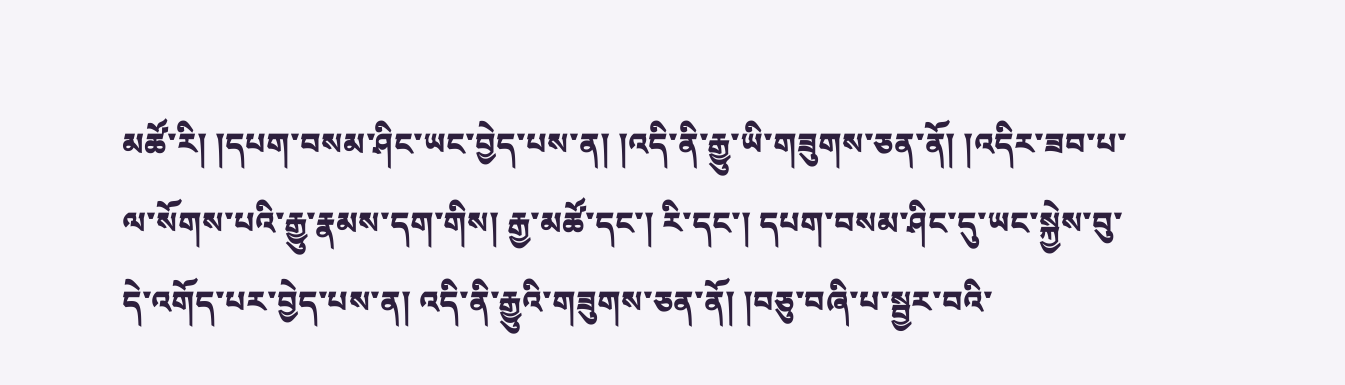མཚོ་རི། །དཔག་བསམ་ཤིང་ཡང་བྱེད་པས་ན། །འདི་ནི་རྒྱུ་ཡི་གཟུགས་ཅན་ནོ། །འདིར་ཟབ་པ་ལ་སོགས་པའི་རྒྱུ་རྣམས་དག་གིས། རྒྱ་མཚོ་དང་། རི་དང་། དཔག་བསམ་ཤིང་དུ་ཡང་སྐྱེས་བུ་དེ་འགོད་པར་བྱེད་པས་ན། འདི་ནི་རྒྱུའི་གཟུགས་ཅན་ནོ། །བཅུ་བཞི་པ་སྦྱར་བའི་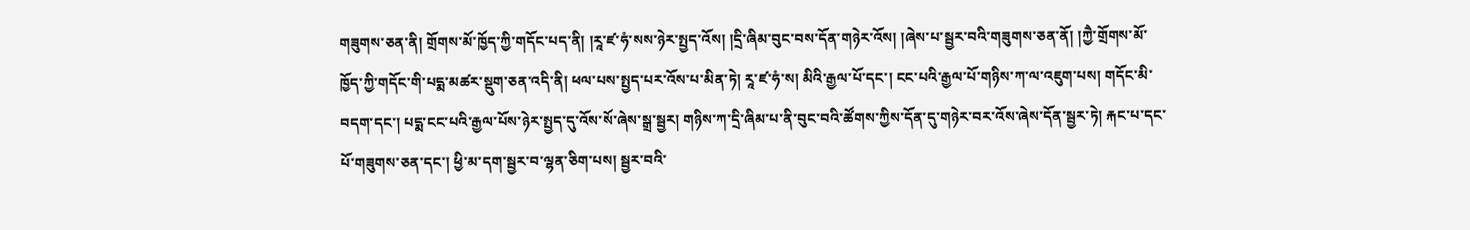གཟུགས་ཅན་ནི། གྲོགས་མོ་ཁྱོད་ཀྱི་གདོང་པད་ནི། །རཱ་ཛ་ཧཾ་སས་ཉེར་སྤྱད་འོས། །དྲི་ཞིམ་བུང་བས་དོན་གཉེར་འོས། །ཞེས་པ་སྦྱར་བའི་གཟུགས་ཅན་ནོ། །ཀྱཻ་གྲོགས་མོ་ཁྱོད་ཀྱི་གདོང་གི་པདྨ་མཚར་སྡུག་ཅན་འདི་ནི། ཕལ་པས་སྤྱད་པར་འོས་པ་མིན་ཏེ། རཱ་ཛ་ཧཾ་ས། མིའི་རྒྱལ་པོ་དང་། ངང་པའི་རྒྱལ་པོ་གཉིས་ཀ་ལ་འཇུག་པས། གདོང་མི་བདག་དང་། པདྨ་ངང་པའི་རྒྱལ་པོས་ཉེར་སྤྱད་དུ་འོས་སོ་ཞེས་སྒྲ་སྦྱར། གཉིས་ཀ་དྲི་ཞིམ་པ་ནི་བུང་བའི་ཚོགས་ཀྱིས་དོན་དུ་གཉེར་བར་འོས་ཞེས་དོན་སྦྱར་ཏེ། རྐང་པ་དང་པོ་གཟུགས་ཅན་དང་། ཕྱི་མ་དག་སྦྱར་བ་ལྷན་ཅིག་པས། སྦྱར་བའི་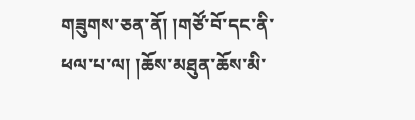གཟུགས་ཅན་ནོ། །གཙོ་བོ་དང་ནི་ཕལ་པ་ལ། །ཆོས་མཐུན་ཆོས་མི་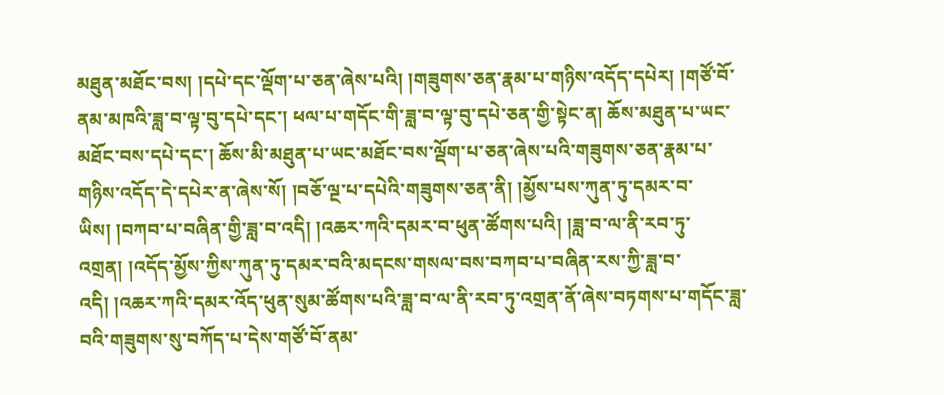མཐུན་མཐོང་བས། །དཔེ་དང་ལྡོག་པ་ཅན་ཞེས་པའི། །གཟུགས་ཅན་རྣམ་པ་གཉིས་འདོད་དཔེར། །གཙོ་བོ་ནམ་མཁའི་ཟླ་བ་ལྟ་བུ་དཔེ་དང་། ཕལ་པ་གདོང་གི་ཟླ་བ་ལྟ་བུ་དཔེ་ཅན་གྱི་སྟེང་ན། ཆོས་མཐུན་པ་ཡང་མཐོང་བས་དཔེ་དང་། ཆོས་མི་མཐུན་པ་ཡང་མཐོང་བས་ལྡོག་པ་ཅན་ཞེས་པའི་གཟུགས་ཅན་རྣམ་པ་གཉིས་འདོད་དེ་དཔེར་ན་ཞེས་སོ། །བཅོ་ལྔ་པ་དཔེའི་གཟུགས་ཅན་ནི། །མྱོས་པས་ཀུན་ཏུ་དམར་བ་ཡིས། །བཀབ་པ་བཞིན་གྱི་ཟླ་བ་འདི། །འཆར་ཀའི་དམར་བ་ཕུན་ཚོགས་པའི། །ཟླ་བ་ལ་ནི་རབ་ཏུ་འགྲན། །འདོད་མྱོས་ཀྱིས་ཀུན་ཏུ་དམར་བའི་མདངས་གསལ་བས་བཀབ་པ་བཞིན་རས་ཀྱི་ཟླ་བ་འདི། །འཆར་ཀའི་དམར་འོད་ཕུན་སུམ་ཚོགས་པའི་ཟླ་བ་ལ་ནི་རབ་ཏུ་འགྲན་ནོ་ཞེས་བཏགས་པ་གདོང་ཟླ་བའི་གཟུགས་སུ་བཀོད་པ་དེས་གཙོ་བོ་ནམ་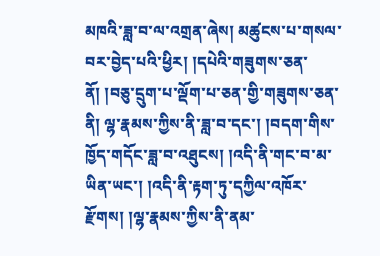མཁའི་ཟླ་བ་ལ་འགྲན་ཞེས། མཚུངས་པ་གསལ་བར་བྱེད་པའི་ཕྱིར། །དཔེའི་གཟུགས་ཅན་ནོ། །བཅུ་དྲུག་པ་ལྡོག་པ་ཅན་གྱི་གཟུགས་ཅན་ནི། ལྷ་རྣམས་ཀྱིས་ནི་ཟླ་བ་དང་། །བདག་གིས་ཁྱོད་གདོང་ཟླ་བ་འཐུངས། །འདི་ནི་གང་བ་མ་ཡིན་ཡང་། །འདི་ནི་རྟག་ཏུ་དཀྱིལ་འཁོར་རྫོགས། །ལྷ་རྣམས་ཀྱིས་ནི་ནམ་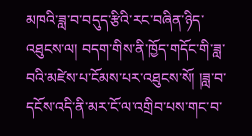མཁའི་ཟླ་བ་བདུད་རྩིའི་རང་བཞིན་ཉིད་འཐུངས་ལ། བདག་གིས་ནི་ཁྱོད་གདོང་གི་ཟླ་བའི་མཛེས་པ་ངོམས་པར་འཐུངས་སོ། །ཟླ་བ་དངོས་འདི་ནི་མར་ངོ་ལ་འགྲིབ་པས་གང་བ་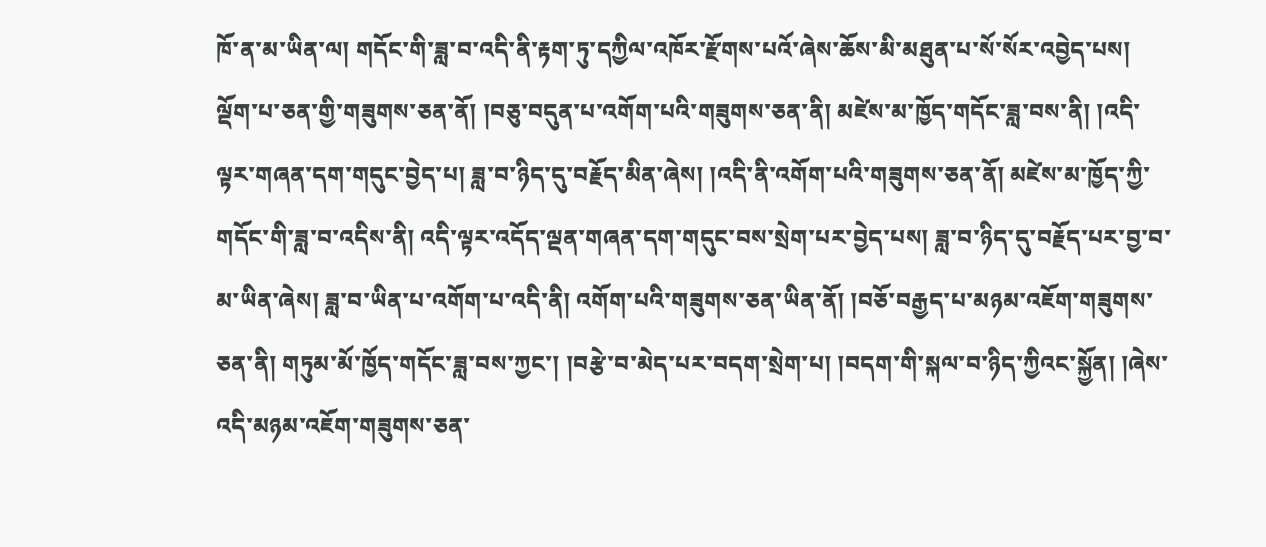ཁོ་ན་མ་ཡིན་ལ། གདོང་གི་ཟླ་བ་འདི་ནི་རྟག་ཏུ་དཀྱིལ་འཁོར་རྫོགས་པའོ་ཞེས་ཆོས་མི་མཐུན་པ་སོ་སོར་འབྱེད་པས། ལྡོག་པ་ཅན་གྱི་གཟུགས་ཅན་ནོ། །བཅུ་བདུན་པ་འགོག་པའི་གཟུགས་ཅན་ནི། མཛེས་མ་ཁྱོད་གདོང་ཟླ་བས་ནི། །འདི་ལྟར་གཞན་དག་གདུང་བྱེད་པ། ཟླ་བ་ཉིད་དུ་བརྗོད་མིན་ཞེས། །འདི་ནི་འགོག་པའི་གཟུགས་ཅན་ནོ། མཛེས་མ་ཁྱོད་ཀྱི་གདོང་གི་ཟླ་བ་འདིས་ནི། འདི་ལྟར་འདོད་ལྡན་གཞན་དག་གདུང་བས་སྲེག་པར་བྱེད་པས། ཟླ་བ་ཉིད་དུ་བརྗོད་པར་བྱ་བ་མ་ཡིན་ཞེས། ཟླ་བ་ཡིན་པ་འགོག་པ་འདི་ནི། འགོག་པའི་གཟུགས་ཅན་ཡིན་ནོ། །བཅོ་བརྒྱད་པ་མཉམ་འཇོག་གཟུགས་ཅན་ནི། གཏུམ་མོ་ཁྱོད་གདོང་ཟླ་བས་ཀྱང་། །བརྩེ་བ་མེད་པར་བདག་སྲེག་པ། །བདག་གི་སྐལ་བ་ཉིད་ཀྱིའང་སྐྱོན། །ཞེས་འདི་མཉམ་འཇོག་གཟུགས་ཅན་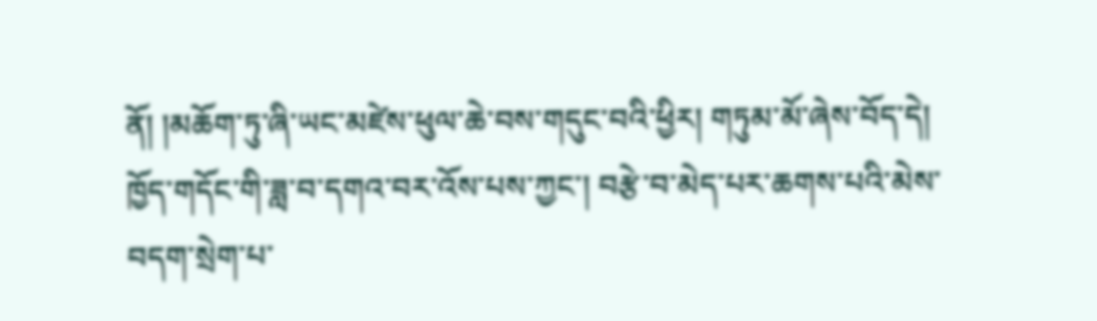ནོ། །མཆོག་ཏུ་ཞི་ཡང་མཛེས་ཕུལ་ཆེ་བས་གདུང་བའི་ཕྱིར། གཏུམ་མོ་ཞེས་བོད་དེ། ཁྱོད་གདོང་གི་ཟླ་བ་དགའ་བར་འོས་པས་ཀྱང་། བརྩེ་བ་མེད་པར་ཆགས་པའི་མེས་བདག་སྲེག་པ་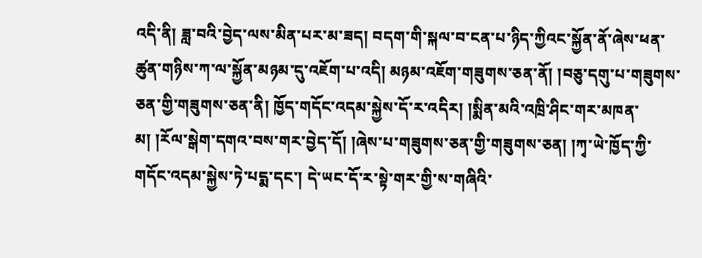འདི་ནི། ཟླ་བའི་བྱེད་ལས་མིན་པར་མ་ཟད། བདག་གི་སྐལ་བ་ངན་པ་ཉིད་ཀྱིའང་སྐྱོན་ནོ་ཞེས་ཕན་ཚུན་གཉིས་ཀ་ལ་སྐྱོན་མཉམ་དུ་འཇོག་པ་འདི། མཉམ་འཇོག་གཟུགས་ཅན་ནོ། །བཅུ་དགུ་པ་གཟུགས་ཅན་གྱི་གཟུགས་ཅན་ནི། ཁྱོད་གདོང་འདམ་སྐྱེས་དོ་ར་འདིར། །སྨིན་མའི་འཁྲི་ཤིང་གར་མཁན་མ། །རོལ་སྒེག་དགའ་བས་གར་བྱེད་དོ། །ཞེས་པ་གཟུགས་ཅན་གྱི་གཟུགས་ཅན། །ཀྭ་ཡེ་ཁྱོད་ཀྱི་གདོང་འདམ་སྐྱེས་ཏེ་པདྨ་དང་། དེ་ཡང་དོ་ར་སྟེ་གར་གྱི་ས་གཞིའི་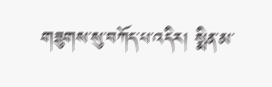གཟུགས་སུ་བཀོད་པ་འདིར། སྨིན་མ་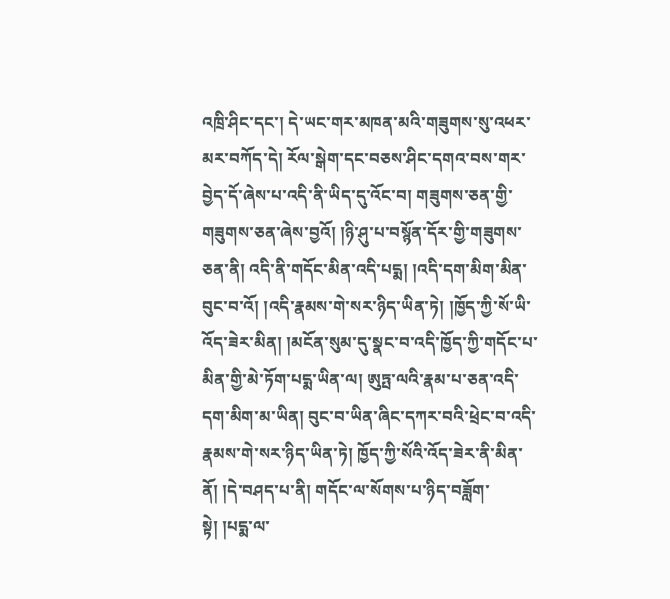འཁྲི་ཤིང་དང་། དེ་ཡང་གར་མཁན་མའི་གཟུགས་སུ་འཕར་མར་བཀོད་དེ། རོལ་སྒེག་དང་བཅས་ཤིང་དགའ་བས་གར་བྱེད་དོ་ཞེས་པ་འདི་ནི་ཡིད་དུ་འོང་བ། གཟུགས་ཅན་གྱི་གཟུགས་ཅན་ཞེས་བྱའོ། །ཉི་ཤུ་པ་བསྙོན་དོར་གྱི་གཟུགས་ཅན་ནི། འདི་ནི་གདོང་མིན་འདི་པདྨ། །འདི་དག་མིག་མིན་བུང་བ་འོ། །འདི་རྣམས་གེ་སར་ཉིད་ཡིན་ཏེ། །ཁྱོད་ཀྱི་སོ་ཡི་འོད་ཟེར་མིན། །མངོན་སུམ་དུ་སྣང་བ་འདི་ཁྱོད་ཀྱི་གདོང་པ་མིན་གྱི་མེ་ཏོག་པདྨ་ཡིན་ལ། ཨུཏྤ་ལའི་རྣམ་པ་ཅན་འདི་དག་མིག་མ་ཡིན། བུང་བ་ཡིན་ཞིང་དཀར་བའི་ཕྲེང་བ་འདི་རྣམས་གེ་སར་ཉིད་ཡིན་ཏེ། ཁྱོད་ཀྱི་སོའི་འོད་ཟེར་ནི་མིན་ནོ། །དེ་བཤད་པ་ནི། གདོང་ལ་སོགས་པ་ཉིད་བཟློག་སྟེ། །པདྨ་ལ་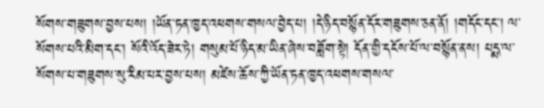སོགས་གཟུགས་བྱས་པས། །ཡོན་ཏན་ཁྱད་འཕགས་གསལ་བྱེད་པ། །དེ་ཉིད་བསྙོན་དོར་གཟུགས་ཅན་ནོ། །གདོང་དང་། ལ་སོགས་པའི་མིག་དང་། སོའི་འོད་ཟེར་ཏེ། གསུམ་པོ་ཉིད་མ་ཡིན་ཞེས་བཟློག་སྟེ། དོན་གྱི་དངོས་པོ་ལ་བསྙོན་ནས། པདྨ་ལ་སོགས་པ་གཟུགས་སུ་རིམ་པར་བྱས་པས། མཛེས་ཆོས་ཀྱི་ཡོན་ཏན་ཁྱད་འཕགས་གསལ་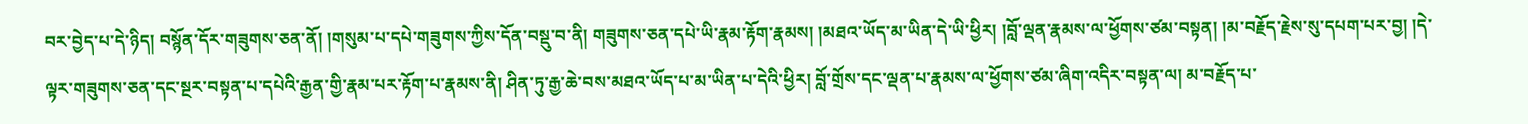བར་བྱེད་པ་དེ་ཉིད། བསྙོན་དོར་གཟུགས་ཅན་ནོ། །གསུམ་པ་དཔེ་གཟུགས་ཀྱིས་དོན་བསྡུ་བ་ནི། གཟུགས་ཅན་དཔེ་ཡི་རྣམ་རྟོག་རྣམས། །མཐའ་ཡོད་མ་ཡིན་དེ་ཡི་ཕྱིར། །བློ་ལྡན་རྣམས་ལ་ཕྱོགས་ཙམ་བསྟན། །མ་བརྗོད་རྗེས་སུ་དཔག་པར་བྱ། །དེ་ལྟར་གཟུགས་ཅན་དང་སྔར་བསྟན་པ་དཔེའི་རྒྱན་གྱི་རྣམ་པར་རྟོག་པ་རྣམས་ནི། ཤིན་ཏུ་རྒྱ་ཆེ་བས་མཐའ་ཡོད་པ་མ་ཡིན་པ་དེའི་ཕྱིར། བློ་གྲོས་དང་ལྡན་པ་རྣམས་ལ་ཕྱོགས་ཙམ་ཞིག་འདིར་བསྟན་ལ། མ་བརྗོད་པ་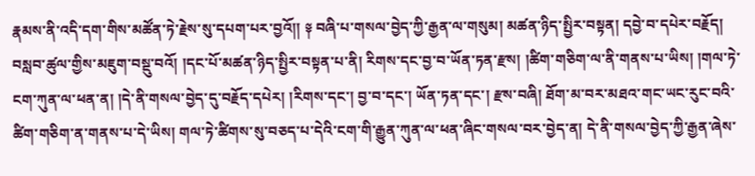རྣམས་ནི་འདི་དག་གིས་མཚོན་ཏེ་རྗེས་སུ་དཔག་པར་བྱའོ།། ༈ བཞི་པ་གསལ་བྱེད་ཀྱི་རྒྱན་ལ་གསུམ། མཚན་ཉིད་སྤྱིར་བསྟན། དབྱེ་བ་དཔེར་བརྗོད། བསླབ་ཚུལ་གྱིས་མཇུག་བསྡུ་བའོ། །དང་པོ་མཚན་ཉིད་སྤྱིར་བསྟན་པ་ནི། རིགས་དང་བྱ་བ་ཡོན་ཏན་རྫས། །ཚིག་གཅིག་ལ་ནི་གནས་པ་ཡིས། །གལ་ཏེ་ངག་ཀུན་ལ་ཕན་ན། །དེ་ནི་གསལ་བྱེད་དུ་བརྗོད་དཔེར། །རིགས་དང་། བྱ་བ་དང་། ཡོན་ཏན་དང་། རྫས་བཞི། ཐོག་མ་བར་མཐའ་གང་ཡང་རུང་བའི་ཚིག་གཅིག་ན་གནས་པ་དེ་ཡིས། གལ་ཏེ་ཚིགས་སུ་བཅད་པ་དེའི་ངག་གི་རྒྱུན་ཀུན་ལ་ཕན་ཞིང་གསལ་བར་བྱེད་ན། དེ་ནི་གསལ་བྱེད་ཀྱི་རྒྱན་ཞེས་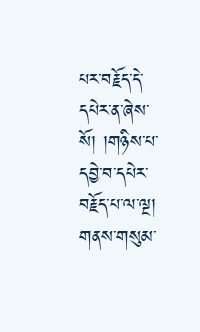པར་བརྗོད་དེ་དཔེར་ན་ཞེས་སོ། །གཉིས་པ་དབྱེ་བ་དཔེར་བརྗོད་པ་ལ་ལྔ། གནས་གསུམ་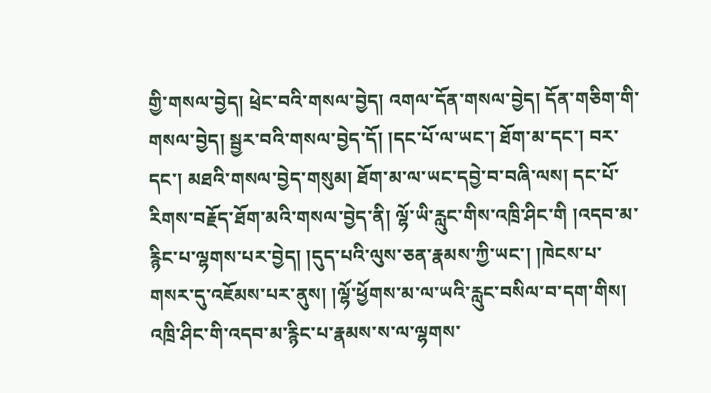གྱི་གསལ་བྱེད། ཕྲེང་བའི་གསལ་བྱེད། འགལ་དོན་གསལ་བྱེད། དོན་གཅིག་གི་གསལ་བྱེད། སྦྱར་བའི་གསལ་བྱེད་དོ། །དང་པོ་ལ་ཡང་། ཐོག་མ་དང་། བར་དང་། མཐའི་གསལ་བྱེད་གསུམ། ཐོག་མ་ལ་ཡང་དབྱེ་བ་བཞི་ལས། དང་པོ་རིགས་བརྗོད་ཐོག་མའི་གསལ་བྱེད་ནི། ལྷོ་ཡི་རླུང་གིས་འཁྲི་ཤིང་གི །འདབ་མ་རྙིང་པ་ལྷགས་པར་བྱེད། །དུད་པའི་ལུས་ཅན་རྣམས་ཀྱི་ཡང་། །ཁེངས་པ་གསར་དུ་འཇོམས་པར་ནུས། །ལྷོ་ཕྱོགས་མ་ལ་ཡའི་རླུང་བསིལ་བ་དག་གིས། འཁྲི་ཤིང་གི་འདབ་མ་རྙིང་པ་རྣམས་ས་ལ་ལྷགས་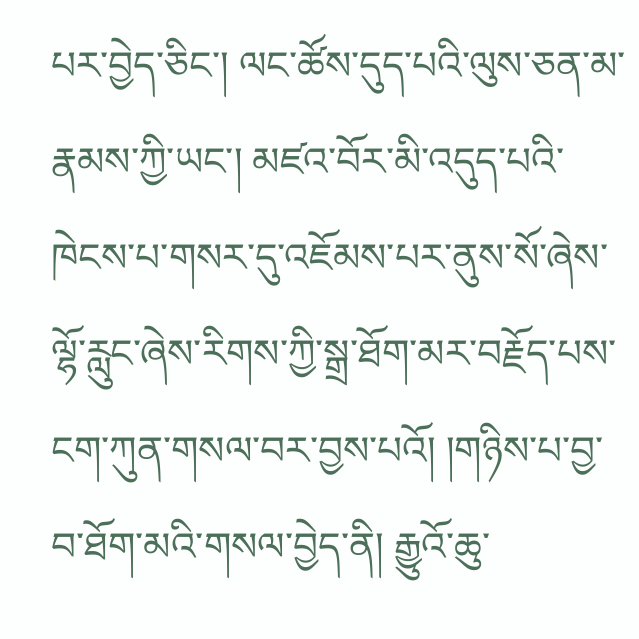པར་བྱེད་ཅིང་། ལང་ཚོས་དུད་པའི་ལུས་ཅན་མ་རྣམས་ཀྱི་ཡང་། མཛའ་བོར་མི་འདུད་པའི་ཁེངས་པ་གསར་དུ་འཇོམས་པར་ནུས་སོ་ཞེས་ལྷོ་རླུང་ཞེས་རིགས་ཀྱི་སྒྲ་ཐོག་མར་བརྗོད་པས་ངག་ཀུན་གསལ་བར་བྱས་པའོ། །གཉིས་པ་བྱ་བ་ཐོག་མའི་གསལ་བྱེད་ནི། རྒྱུའོ་ཆུ་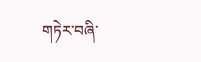གཏེར་བཞི་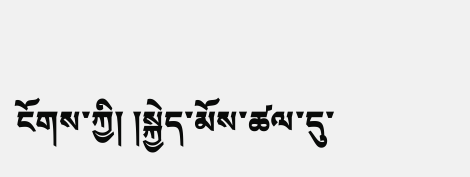ངོགས་ཀྱི། །སྐྱེད་མོས་ཚལ་དུ་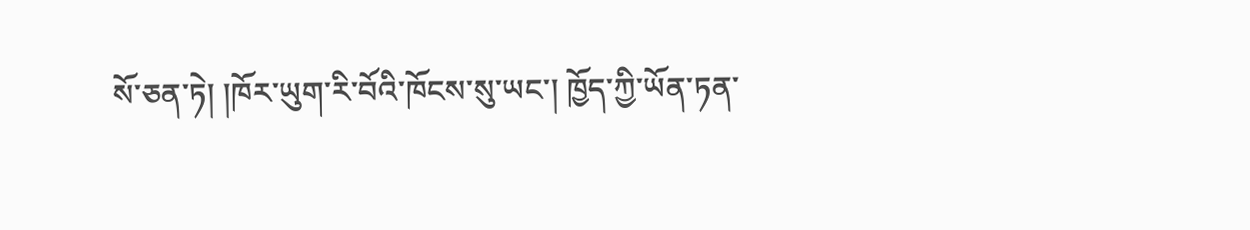སོ་ཅན་ཏེ། །ཁོར་ཡུག་རི་བོའི་ཁོངས་སུ་ཡང་། ཁྱོད་ཀྱི་ཡོན་ཏན་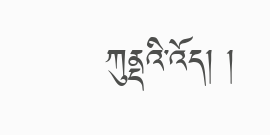ཀུནྡའི་འོད། །